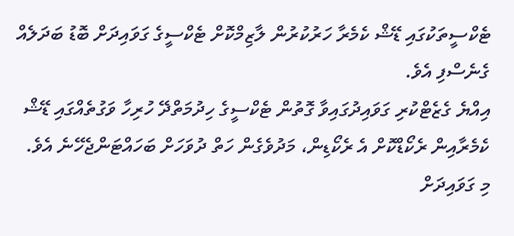ޓެކްސީތަކުގައި ޑޭޝް ކެމެރާ ހަރުކުރުން ލާޒިމްކޮށް ޓެކްސީގެ ގަވައިދަށް ބޮޑު ބަދަލެއް ގެނެސްފި އެވެ.
އިއްޔެ ގެޒެޓްކުރި ގަވައިދުގައިވާ ގޮތުން ޓެކްސީގެ ހިދުމަތްދޭ ހުރިހާ ވަގުތެއްގައި ޑޭޝް ކެމެރާއިން ރެކޯޑްކޮށް އެ ރެކޯޑިން، މަދުވެގެން ހަތް ދުވަހަށް ބަހައްޓަންޖެހޭނެ އެވެ.
މި ގަވައިދަށް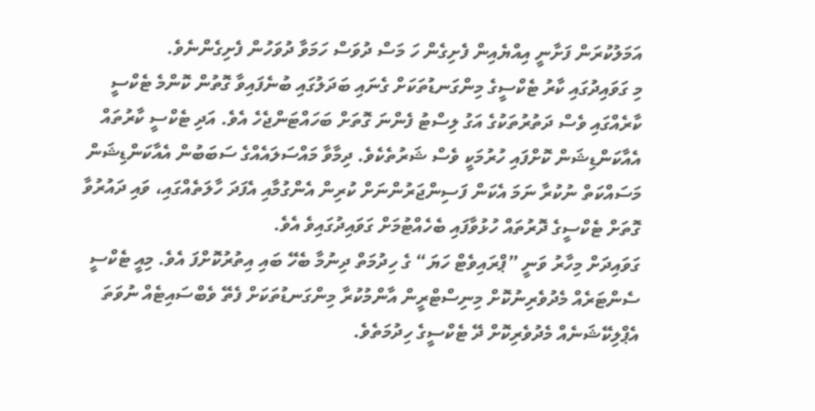އަމަލުކުރަން ފަށާނީ އިއްޔެއިން ފެށިގެން ހަ މަސް ދުވަސް ހަމަވާ ދުވަހުން ފެށިގެންނެވެ.
މި ގަވައިދުގައި ކާރު ޓެކްސީގެ މިންގަނޑުތަކަށް ގެނައި ބަދަލުގައި ބުނެފައިވާ ގޮތުން ކޮންމެ ޓެކްސީ ކާރެއްގައި ވެސް ދަތުރުތަކުގެ އަގު ލިސްޓު ފެންނަ ގޮތަށް ބަހައްޓަންޖެހެ އެވެ. އަދި ޓެކްސީ ކާރުތައް އެއާކަންޑިޝަން ކޮށްފައި ހުރުމަކީ ވެސް ޝަރުތެކެވެ. ދިމާވާ މައްސަލައެއްގެ ސަބަބުން އެއާކަންޑިޝަން މަސައްކަތް ނުކުރާ ނަމަ އެކަން ފަސިންޖަރުންނަށް ކުރިން އެންގުމާއި އެފަދަ ހާލަތެއްގައި، ވައި ދައުރުވާ ގޮތަށް ޓެކްސީގެ ދޮރުތައް ހުޅުވާފައި ބެހެއްޓުމަށް ގަވައިދުގައިވެ އެވެ.
ގަވައިދަށް މިހާރު ވަނީ ”ޕްރައިވެޓް ހަޔަ“ ގެ ހިދުމަތް ދިނުމާ ބެހޭ ބައި އިތުރުކޮށްފަ އެވެ. މިއީ ޓެކްސީ ސެންޓަރެއް މެދުވެރިނުކޮށް މިނިސްޓްރީން އާންމުކުރާ މިންގަނޑުތަކަށް ފެތޭ ވެބްސައިޓެއް ނުވަތަ އެޕްލިކޭޝަނެއް މެދުވެރިކޮށް ދޭ ޓެކްސީގެ ހިދުމަތެވެ.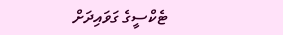ޓެކްސީގެ ގަވައިދަށް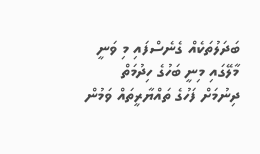ބަދަލުތަކެއް ގެނެސްފައި މި ވަނީ މާލޭގައި މިނީ ބަހުގެ ހިދުމަތް ދިނުމަށް ފަހުގެ ތައްޔާރީތައް ވަމުން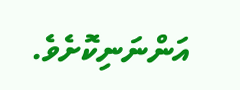އަންނަނިކޮށެވެ.